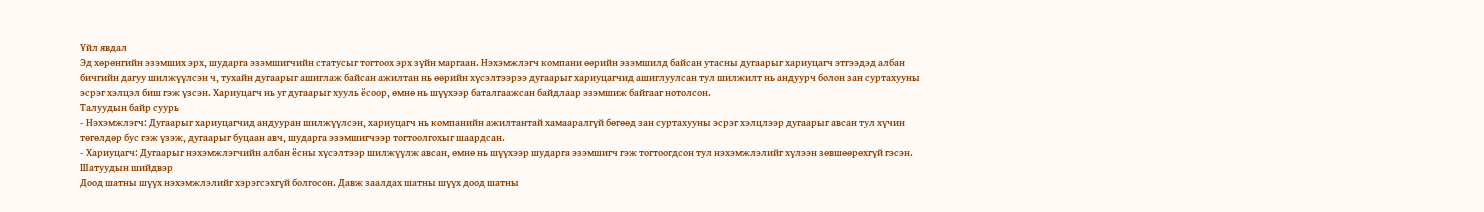Үйл явдал
Эд хөрөнгийн эзэмших эрх, шударга эзэмшигчийн статусыг тогтоох эрх зүйн маргаан. Нэхэмжлэгч компани өөрийн эзэмшилд байсан утасны дугаарыг хариуцагч этгээдэд албан бичгийн дагуу шилжүүлсэн ч, тухайн дугаарыг ашиглаж байсан ажилтан нь өөрийн хүсэлтээрээ дугаарыг хариуцагчид ашиглуулсан тул шилжилт нь андуурч болон зан суртахууны эсрэг хэлцэл биш гэж үзсэн. Хариуцагч нь уг дугаарыг хууль ёсоор, өмнө нь шүүхээр баталгаажсан байдлаар эзэмшиж байгааг нотолсон.
Талуудын байр суурь
- Нэхэмжлэгч: Дугаарыг хариуцагчид андууран шилжүүлсэн, хариуцагч нь компанийн ажилтантай хамааралгүй бөгөөд зан суртахууны эсрэг хэлцлээр дугаарыг авсан тул хүчин төгөлдөр бус гэж үзэж, дугаарыг буцаан авч, шударга эзэмшигчээр тогтоолгохыг шаардсан.
- Хариуцагч: Дугаарыг нэхэмжлэгчийн албан ёсны хүсэлтээр шилжүүлж авсан, өмнө нь шүүхээр шударга эзэмшигч гэж тогтоогдсон тул нэхэмжлэлийг хүлээн зөвшөөрөхгүй гэсэн.
Шатуудын шийдвэр
Доод шатны шүүх нэхэмжлэлийг хэрэгсэхгүй болгосон. Давж заалдах шатны шүүх доод шатны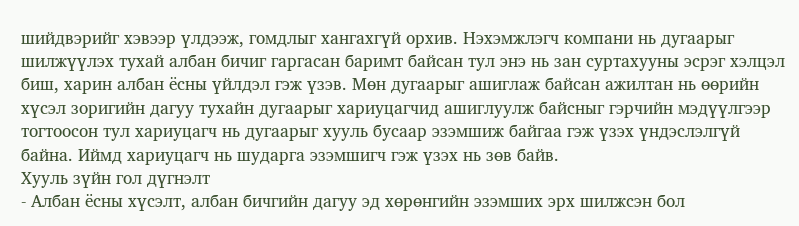шийдвэрийг хэвээр үлдээж, гомдлыг хангахгүй орхив. Нэхэмжлэгч компани нь дугаарыг шилжүүлэх тухай албан бичиг гаргасан баримт байсан тул энэ нь зан суртахууны эсрэг хэлцэл биш, харин албан ёсны үйлдэл гэж үзэв. Мөн дугаарыг ашиглаж байсан ажилтан нь өөрийн хүсэл зоригийн дагуу тухайн дугаарыг хариуцагчид ашиглуулж байсныг гэрчийн мэдүүлгээр тогтоосон тул хариуцагч нь дугаарыг хууль бусаар эзэмшиж байгаа гэж үзэх үндэслэлгүй байна. Иймд хариуцагч нь шударга эзэмшигч гэж үзэх нь зөв байв.
Хууль зүйн гол дүгнэлт
- Албан ёсны хүсэлт, албан бичгийн дагуу эд хөрөнгийн эзэмших эрх шилжсэн бол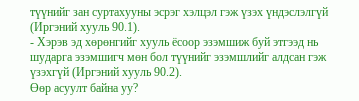түүнийг зан суртахууны эсрэг хэлцэл гэж үзэх үндэслэлгүй (Иргэний хууль 90.1).
- Хэрэв эд хөрөнгийг хууль ёсоор эзэмшиж буй этгээд нь шударга эзэмшигч мөн бол түүнийг эзэмшлийг алдсан гэж үзэхгүй (Иргэний хууль 90.2).
Өөр асуулт байна уу?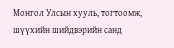Монгол Улсын хууль, тогтоомж, шүүхийн шийдвэрийн санд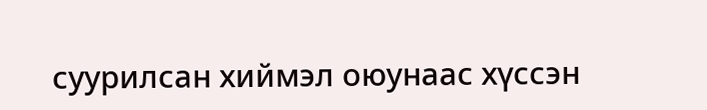суурилсан хиймэл оюунаас хүссэн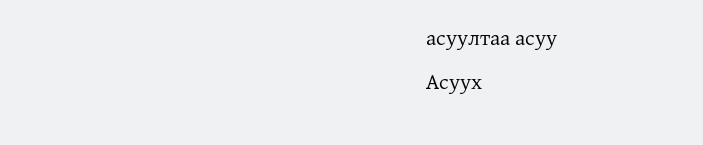асуултаа асуу
Асуух